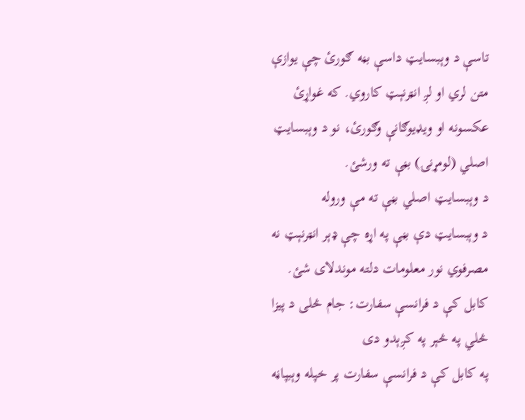تاسې د وېبسایټ داسې بڼه ګورئ چې یوازې متن لري او لږ انټرنېټ کاروي. که غواړئ عکسونه او ویډیوګانې وګورئ، نو د وېبسایټ اصلي (لومړنۍ) بڼې ته ورشئ.
د وېبسایټ اصلي بڼې ته مې وروله
د وېبسایټ دې بڼې په اړه چې ډېر انټرنېټ نه مصرفوي نور معلومات دلته موندلای شئ.
کابل کې د فرانسې سفارت: جام څلی د پیزا څلي په څېر په کږېدو دی
په کابل کې د فرانسې سفارت پر خپله وېبپاڼه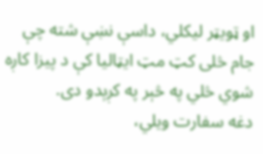او ټویټر لیکلي، داسې نښې شته چې جام څلی کټ مټ ایټالیا کې د پیزا کاږه شوي څلي په څېر په کږېدو دی.
دغه سفارت ویلي،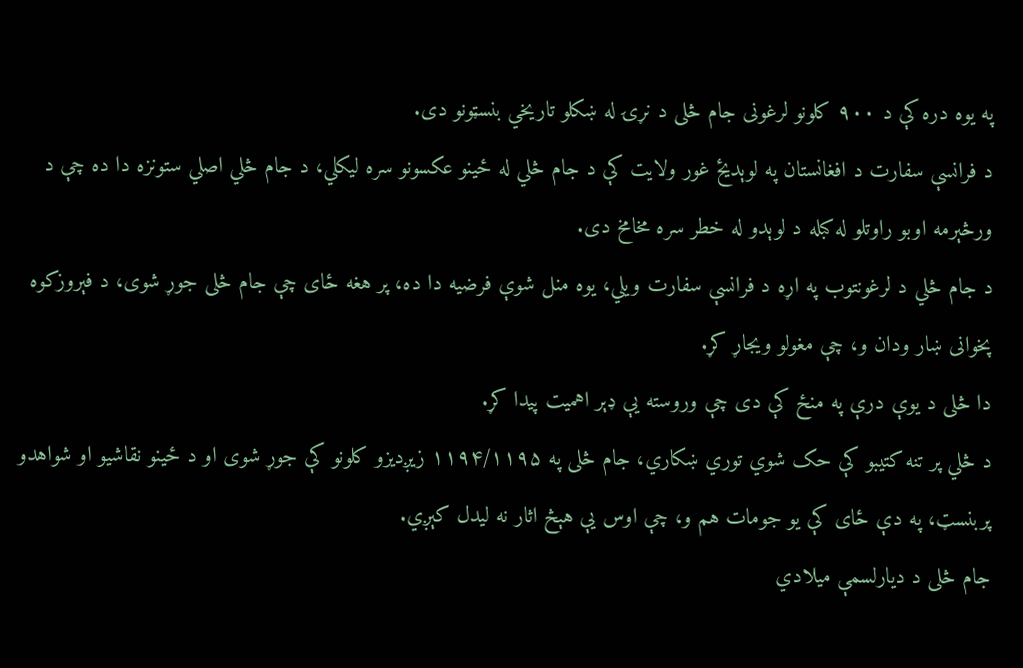په یوه دره کې د ۹۰۰ کلونو لرغونی جام څلی د نړۍ له ښکلو تاریخي بنسټونو دی.
د فرانسې سفارت د افغانستان په لوېدیځ غور ولایت کې د جام څلي له ځینو عکسونو سره لیکلي، د جام څلي اصلي ستونزه دا ده چې د ورڅېرمه اوبو راوتلو له کبله د لوېدو له خطر سره مخامخ دی.
د جام څلي د لرغونتوب په اړه د فرانسې سفارت ویلي، یوه منل شوې فرضیه دا ده، پر هغه ځای چې جام څلی جوړ شوی، د فېروزکوه پخوانی ښار ودان و، چې مغولو ویجاړ کړ.
دا څلی د یوې درې په منځ کې دی چې وروسته یې ډېر اهمیت پیدا کړ.
د څلي پر تنه کتیبو کې حک شوي توري ښکاري، جام څلی په ۱۱۹۴/۱۱۹۵ زیږدیزو کلونو کې جوړ شوی او د ځینو نقاشیو او شواهدو پربنسټ، په دې ځای کې یو جومات هم و، چې اوس یې هېڅ اثار نه لیدل کېږي.
جام څلی د دیارلسمې میلادي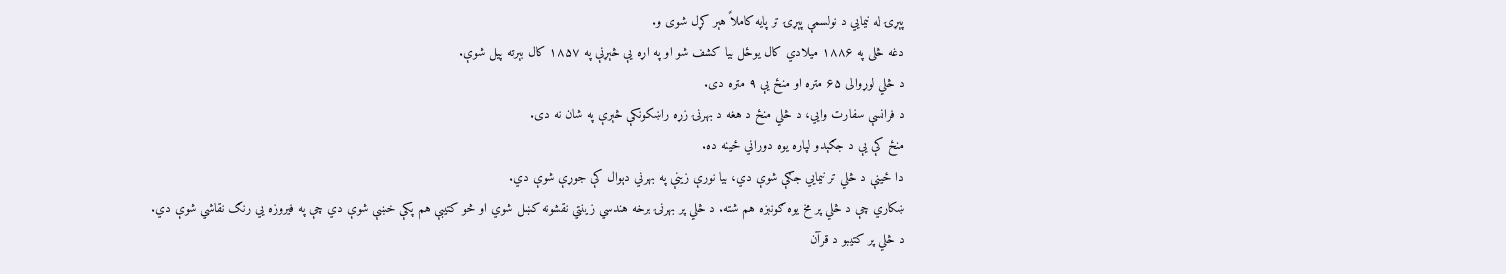پېړۍ له نیمايي د نولسمې پېړۍ تر پایه کاملاً هېر کړل شوی و.
دغه څلی په ۱۸۸۶ میلادي کال یوځل بیا کشف شو او په اړه یې څېړنې په ۱۸۵۷ کال بېرته پیل شوې.
د څلي لوړوالی ۶۵ متره او منځ یې ۹ متره دی.
د فرانسې سفارت وايي، د څلي منځ د هغه د بهرنۍ زړه راښکونکې څېرې په شان نه دی.
منځ کې یې د جګېدو لپاره یوه دوراني ځینه ده.
دا ځینې د څلي تر نیمايي جګې شوې دي، بیا نورې زینې په بهرني دېوال کې جوړې شوې دي.
ښکاري چې د څلي پر مخ یوه ګونبزه هم شته. د څلي پر بهرنۍ برخه هندسي زینتي نقشونه کښل شوي او څو کتیبې هم پکې خښې شوې دي چې په فیروزه يي رنګ نقاشي شوې دي.
د څلي پر کتیبو د قرآن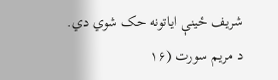شریف ځینې ایاتونه حک شوي دي.
د مریم سورت (۱۶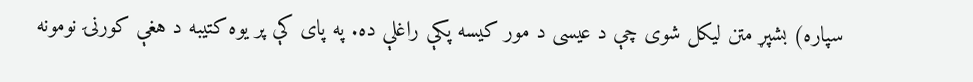سپاره) بشپړ متن لیکل شوی چې د عیسی د مور کیسه پکې راغلې ده. په پای کې پر یوه کتیبه د هغې کورنۍ نومونه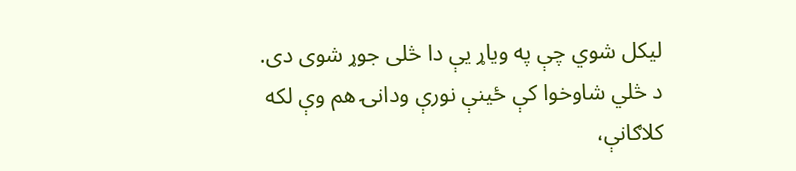لیکل شوي چې په ویاړ یې دا څلی جوړ شوی دی.
د څلي شاوخوا کې ځینې نورې ودانۍ هم وې لکه کلاګانې،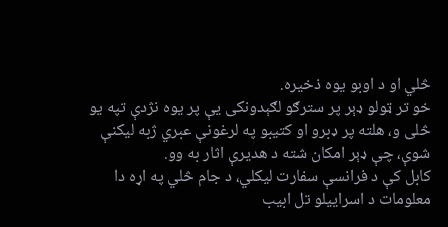څلي او د اوبو یوه ذخیره.
خو تر ټولو ډېر پر سترګو لګېدونکی یې پر یوه نژدې تپه یو څلی و، هلته پر ډبرو او کتیبو په لرغونې عبري ژبه لیکنې شوې، چې ډېر امکان شته د هدیرې اثار به وو.
کابل کې د فرانسې سفارت لیکلي، د جام څلي په اړه دا معلومات د اسراییلو تل ابیب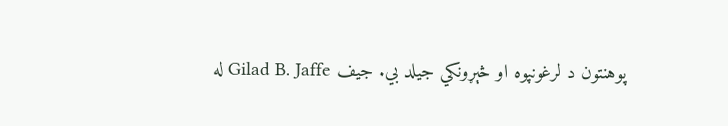پوهنتون د لرغونپوه او څېړونکي جیلد بي. جیف Gilad B. Jaffe له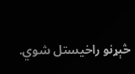څېړنو راخیستل شوي.